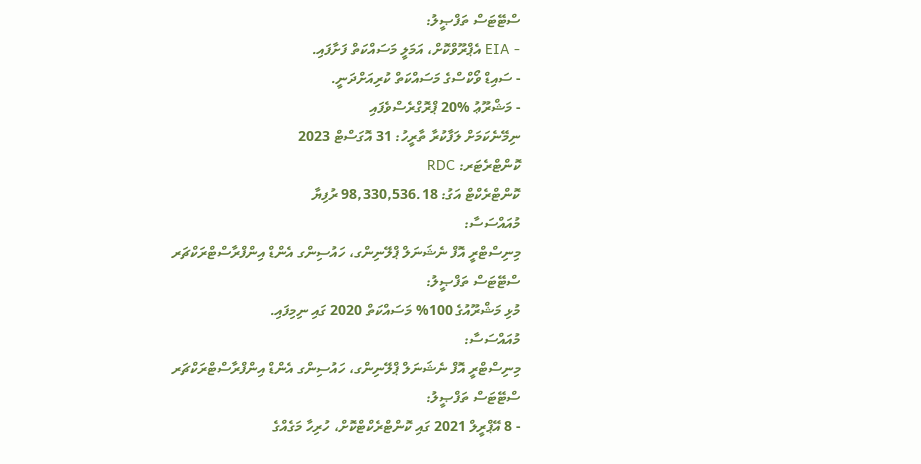ސްޓޭޓަސް ތަފްޞީލު:
- EIA އެޕްރޫވްކޮށް، އަމަލީ މަސައްކަތް ފަށާފައި.
- ސައިޑް ވޯކްސްގެ މަސައްކަތް ކުރިއަށްދަނީ.
- މަޝްރޫޢު %20 ޕްރޮގްރެސްވެފައި
ނިމޭނެކަމަށް ލަފާކުރާ ތާރީހު: 31 އޮގަސްޓް 2023
ކޮންޓްރެޓަރ: RDC
ކޮންޓްރެކްޓް އަގު: 98,330,536.18 ރުފިޔާ
މުއައްސަސާ:
މިނިސްޓްރީ އޮފް ނެޝަނަލް ޕްލޭނިންގ، ހައުސިންގ އެންޑް އިންފްރާސްޓްރަކްޗަރ
ސްޓޭޓަސް ތަފްޞީލު:
މުޅި މަޝްރޫއުގެ 100% މަސައްކަތް 2020 ގައި ނިމިފައި.
މުއައްސަސާ:
މިނިސްޓްރީ އޮފް ނެޝަނަލް ޕްލޭނިންގ، ހައުސިންގ އެންޑް އިންފްރާސްޓްރަކްޗަރ
ސްޓޭޓަސް ތަފްޞީލު:
- 8 އޭޕްރީލް 2021 ގައި ކޮންޓްރެކްޓްކޮށް، ހުރިހާ މަގެއްގެ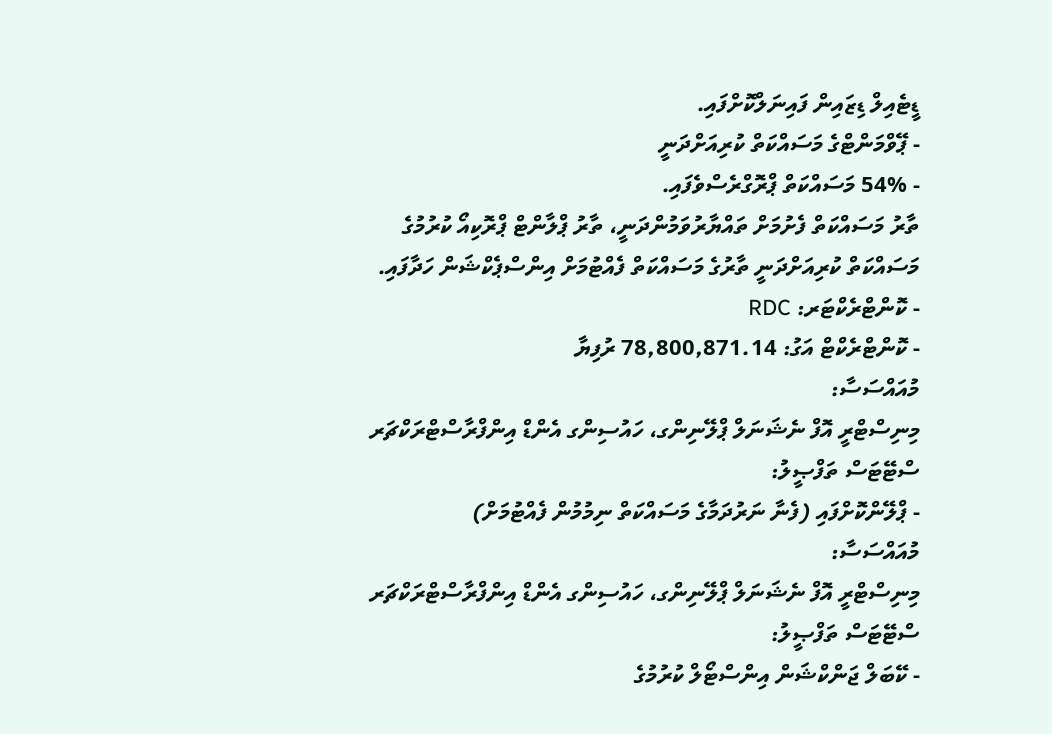ޑީޓެއިލް ޑިޒައިން ފައިނަލްކޮށްފައި.
- ޕޭވްމަންޓްގެ މަސައްކަތް ކުރިއަށްދަނީ
- 54% މަސައްކަތް ޕްރޮގްރެސްވެފައި.
ތާރު މަސައްކަތް ފެށުމަށް ތައްޔާރުވަމުންދަނީ، ތާރު ޕްލާންޓް ޕްރޮކިއޯ ކުރުމުގެ މަސައްކަތް ކުރިއަށްދަނީ ތާރުގެ މަސައްކަތް ފެއްޓުމަށް އިންސްޕެކްޝަން ހަދާފައި.
- ކޮންޓްރެކްޓަރ: RDC
- ކޮންޓްރެކްޓް އަގު: 78,800,871.14 ރުފިޔާ
މުއައްސަސާ:
މިނިސްޓްރީ އޮފް ނެޝަނަލް ޕްލޭނިންގ، ހައުސިންގ އެންޑް އިންފްރާސްޓްރަކްޗަރ
ސްޓޭޓަސް ތަފްޞީލު:
- ޕްލޭންކޮށްފައި (ފެނާ ނަރުދަމާގެ މަސައްކަތް ނިމުމުން ފެއްޓުމަށް)
މުއައްސަސާ:
މިނިސްޓްރީ އޮފް ނެޝަނަލް ޕްލޭނިންގ، ހައުސިންގ އެންޑް އިންފްރާސްޓްރަކްޗަރ
ސްޓޭޓަސް ތަފްޞީލު:
- ކޭބަލް ޖަންކްޝަން އިންސްޓޯލް ކުރުމުގެ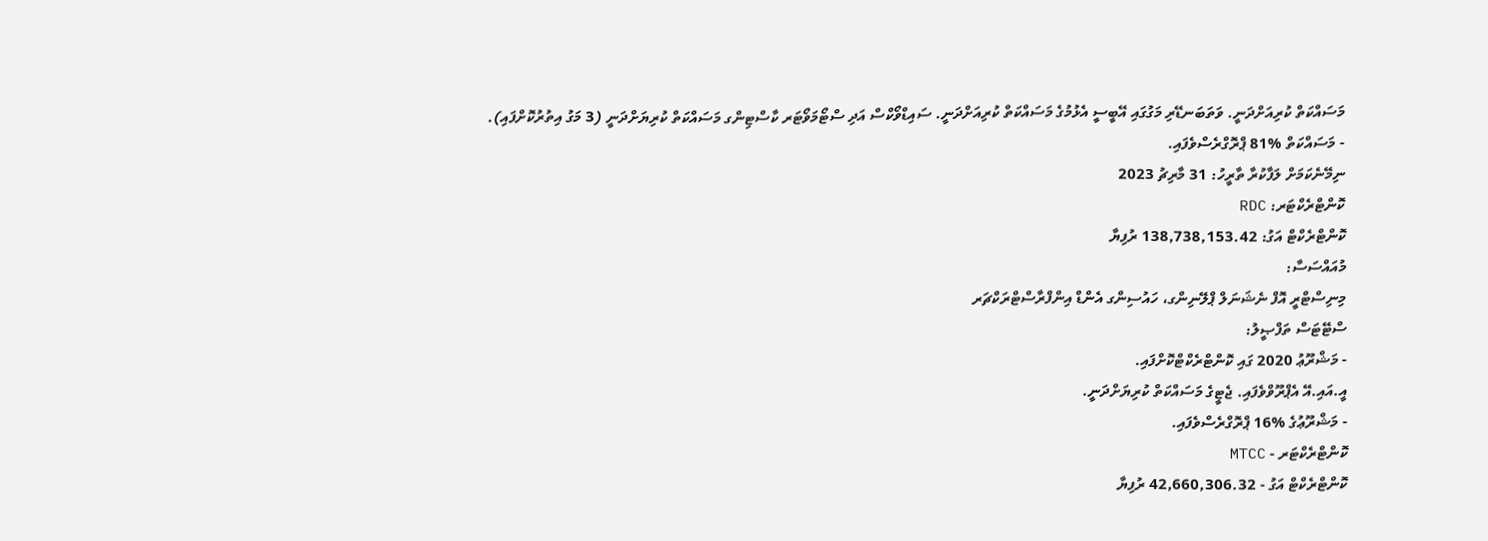މަސައްކަތް ކުރިއަށްދަނީ. ވަތަބަނޑޭރި މަގުގައި އޭބީސީ އެޅުމުގެ މަސައްކަތް ކުރިއަށްދަނީ. ސައިޑްވޯކްސް އަދި ސްޓޯމަވޯޓަރ ކާސްޓިންގ މަސައްކަތް ކުރިޔަށްދަނީ (3 މަގު އިތުރުކޮށްފައި).
- މަސައްކަތް %81 ޕްރޮގްރެސްވެފައި.
ނިމޭނެކަމަށް ލަފާކުރާ ތާރީހު: 31 މާރިޗު 2023
ކޮންޓްރެކްޓަރ: RDC
ކޮންޓްރެކްޓް އަގު: 138,738,153.42 ރުފިޔާ
މުއައްސަސާ:
މިނިސްޓްރީ އޮފް ނެޝަނަލް ޕްލޭނިންގ، ހައުސިންގ އެންޑް އިންފްރާސްޓްރަކްޗަރ
ސްޓޭޓަސް ތަފްޞީލު:
- މަޝްރޫޢު 2020 ގައި ކޮންޓްރެކްޓްކޮށްފައި.
އީ.އައި.އޭ އެޕްރޫވްވެފައި. ޖެޓީގެ މަސައްކަތް ކުރިޔަށްދަނީ.
- މަޝްރޫޢުގެ %16 ޕްރޮގްރެސްވެފައި.
ކޮންޓްރެކްޓަރ - MTCC
ކޮންޓްރެކްޓް އަގު - 42,660,306.32 ރުފިޔާ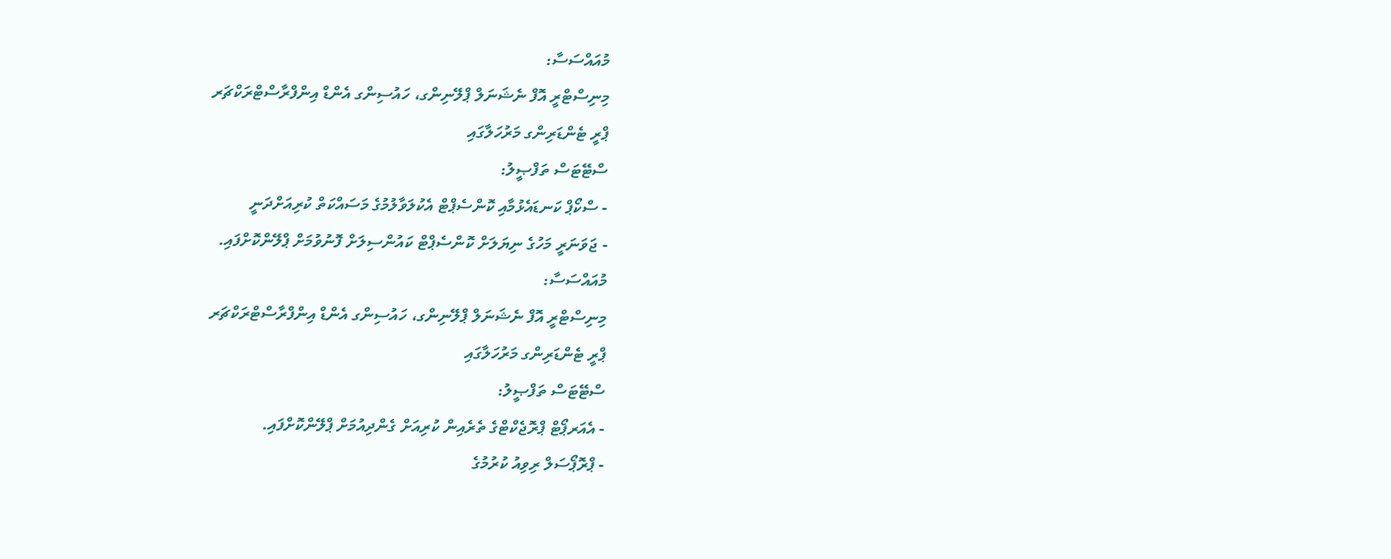މުއައްސަސާ:
މިނިސްޓްރީ އޮފް ނެޝަނަލް ޕްލޭނިންގ، ހައުސިންގ އެންޑް އިންފްރާސްޓްރަކްޗަރ
ޕްރީ ޓެންޑަރިންގ މަރުހަލާގައި
ސްޓޭޓަސް ތަފްޞީލު:
- ސްކޯޕް ކަނޑައެޅުމާއި ކޮންސެޕްޓް އެކުލަވާލުމުގެ މަސައްކަތް ކުރިއަށްދަނީ
- ޖަވަނަރީ މަހުގެ ނިޔަލަށް ކޮންސެޕްޓް ކައުންސިލަށް ފޮނުވުމަށް ޕްލޭންކޮށްފައި.
މުއައްސަސާ:
މިނިސްޓްރީ އޮފް ނެޝަނަލް ޕްލޭނިންގ، ހައުސިންގ އެންޑް އިންފްރާސްޓްރަކްޗަރ
ޕްރީ ޓެންޑަރިންގ މަރުހަލާގައި
ސްޓޭޓަސް ތަފްޞީލު:
- އެއަރޕޯޓް ޕްރޮޖެކްޓްގެ ތެރެއިން ކުރިއަށް ގެންދިއުމަށް ޕްލޭންކޮށްފައި.
- ޕްރޮޕޯސަލް ރިވިއު ކުރުމުގެ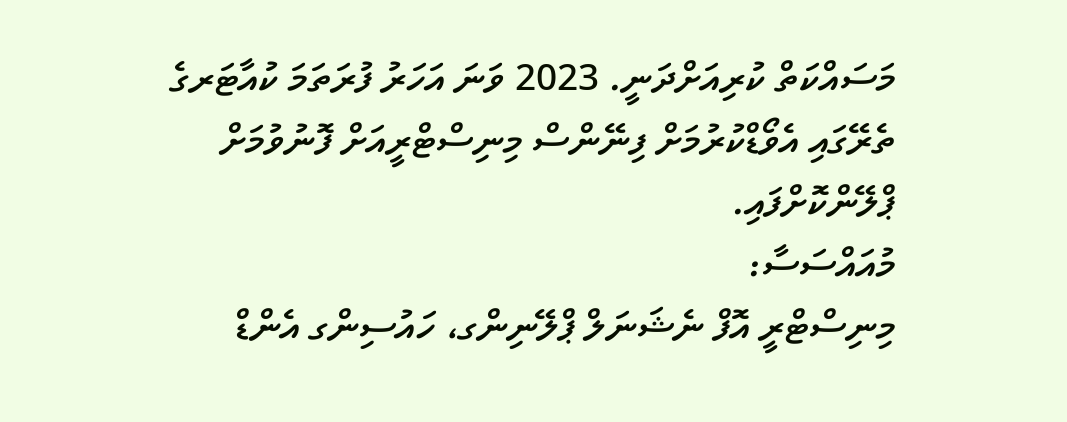މަސައްކަތް ކުރިއަށްދަނީ. 2023 ވަނަ އަހަރު ފުރަތަމަ ކުއާޓަރގެ ތެރޭގައި އެވޯޑްކުރުމަށް ފިނޭންސް މިނިސްޓްރީއަށް ފޮނުވުމަށް ޕްލޭންކޮށްފައި.
މުއައްސަސާ:
މިނިސްޓްރީ އޮފް ނެޝަނަލް ޕްލޭނިންގ، ހައުސިންގ އެންޑް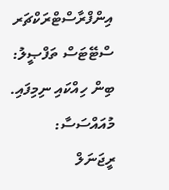އިންފްރާސްޓްރަކްޗަރ
ސްޓޭޓަސް ތަފްޞީލު:
ބިން ހިއްކައި ނިމިފައި.
މުއައްސަސާ:
ރީޖަނަލް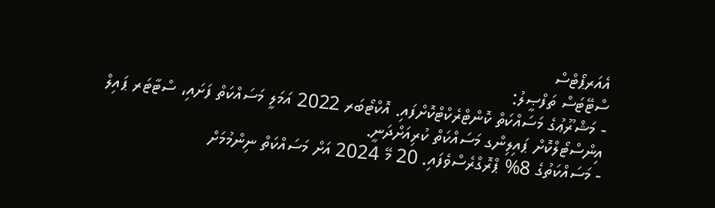އެއަރޕޯޓްސް
ސްޓޭޓަސް ތަފްޞީލު:
- މަޝްރޫޢުގެ މަސައްކަތް ކޮންޓްރެކްޓްކޮށްފައި. އޮކްޓޯބަރ 2022 އަމަލީ މަސައްކަތް ފަށައި، ސްޓާޓަރ ޕައިލް އިންސްޓޯލްކޮށް ޕައިލިންގ މަސައްކަތް ކުރިއަށްދަނީ.
- މަސައްކަތުގެ 8% ޕްރޮގްރެސްވެފައި. 20 މޭ 2024 އަށް މަސައްކަތް ނިންމުމަށް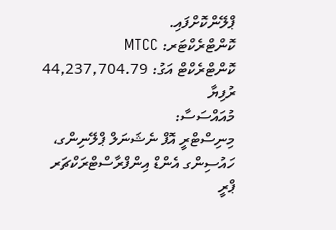ޕްލޭންކޮށްފައި.
ކޮންޓްރެކްޓަރ: MTCC
ކޮންޓްރެކްޓް އަގު: 44,237,704.79 ރުފިޔާ
މުއައްސަސާ:
މިނިސްޓްރީ އޮފް ނެޝަނަލް ޕްލޭނިންގ، ހައުސިންގ އެންޑް އިންފްރާސްޓްރަކްޗަރ
ޕްރީ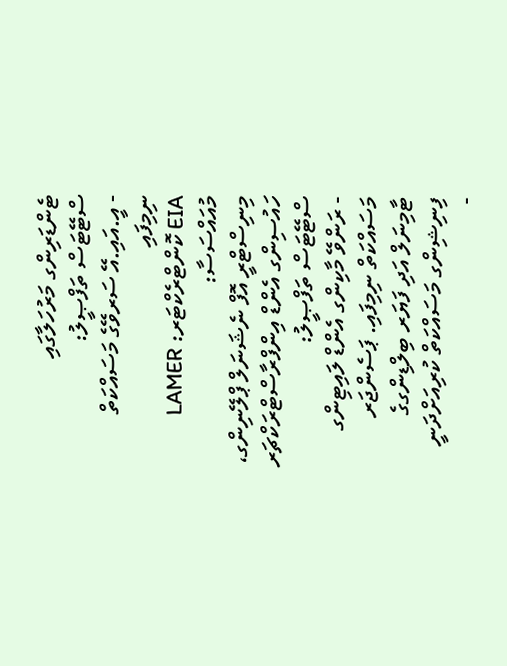ޓެންޑަރިންގ މަރުހަލާގައި
ސްޓޭޓަސް ތަފްޞީލު:
- އީ.އައި.އޭ ސަރވޭގެ މަސައްކަތް ނިމިފައި
EIA ކޮންޓްރެކްޓަރ: LAMER
މުއައްސަސާ:
މިނިސްޓްރީ އޮފް ނެޝަނަލް ޕްލޭނިންގ، ހައުސިންގ އެންޑް އިންފްރާސްޓްރަކްޗަރ
ސްޓޭޓަސް ތަފްޞީލު:
- ރަންވޭ މާކިންގ އެންޑް ލައިޓިންގ މަސައްކަތް ނިމިފައި. ޕަސެންޖަރ ޓާމިނަލް އަދި ފަޔަރ ބިލްޑިންގގެ ފިނިޝިންގ މަސައްކަތް ކުރިއަށްދަނީ
-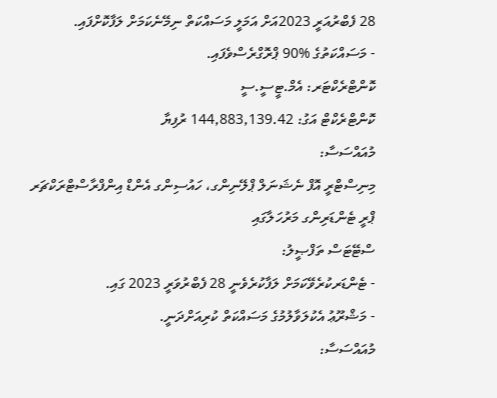28 ފެބްރުއަރީ 2023އަށް އަމަލީ މަސައްކަތް ނިމޭނެކަމަށް ލަފާކޮށްފައި.
- މަސައްކަތުގެ %90 ޕްރޮގްރެސްވެފައި.
ކޮންޓްރެކްޓަރ: އެމް.ޓީސީ.ސީ
ކޮންޓްރެކްޓް އަގު: 144,883,139.42 ރުފިޔާ
މުއައްސަސާ:
މިނިސްޓްރީ އޮފް ނެޝަނަލް ޕްލޭނިންގ، ހައުސިންގ އެންޑް އިންފްރާސްޓްރަކްޗަރ
ޕްރީ ޓެންޑަރިންގ މަރުހަލާގައި
ސްޓޭޓަސް ތަފްޞީލު:
- ޓެންޑަރކުރެވޭކަމަށް ލަފާކުރެވެނީ 28 ފެބްރުވަރީ 2023 ގައި.
- މަޝްރޫޢު އެކުލަވާލުމުގެ މަސައްކަތް ކުރިއަށްދަނީ.
މުއައްސަސާ: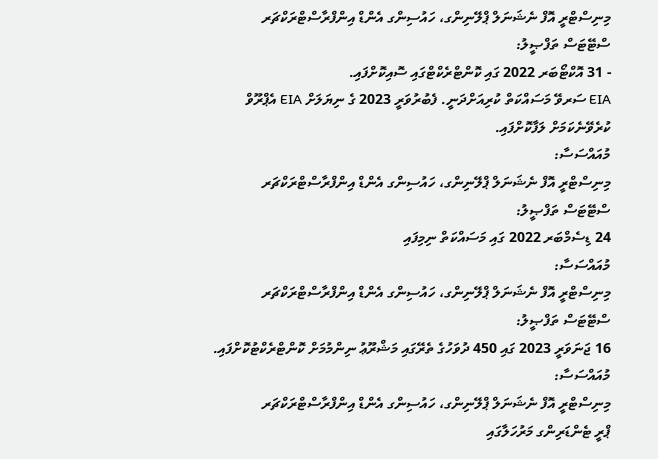މިނިސްޓްރީ އޮފް ނެޝަނަލް ޕްލޭނިންގ، ހައުސިންގ އެންޑް އިންފްރާސްޓްރަކްޗަރ
ސްޓޭޓަސް ތަފްޞީލު:
- 31 އޮކްޓޯބަރ 2022 ގައި ކޮންޓްރެކްޓްގައި ސޮއިކޮށްފައި.
EIA ސަރވޭ މަސައްކަތް ކުރިއަށްދަނީ. ފެބުރުވަރީ 2023 ގެ ނިޔަލަށް EIA އެޕްރޫވް ކުރެވޭނެކަމަށް ލަފާކޮށްފައި.
މުއައްސަސާ:
މިނިސްޓްރީ އޮފް ނެޝަނަލް ޕްލޭނިންގ، ހައުސިންގ އެންޑް އިންފްރާސްޓްރަކްޗަރ
ސްޓޭޓަސް ތަފްޞީލު:
24 ޑިސެމްބަރ 2022 ގައި މަސައްކަތް ނިމިފައި
މުއައްސަސާ:
މިނިސްޓްރީ އޮފް ނެޝަނަލް ޕްލޭނިންގ، ހައުސިންގ އެންޑް އިންފްރާސްޓްރަކްޗަރ
ސްޓޭޓަސް ތަފްޞީލު:
16 ޖަނަވަރީ 2023 ގައި 450 ދުވަހުގެ ތެރޭގައި މަޝްރޫޢު ނިންމުމަށް ކޮންޓްރެކްޓުކޮށްފައި.
މުއައްސަސާ:
މިނިސްޓްރީ އޮފް ނެޝަނަލް ޕްލޭނިންގ، ހައުސިންގ އެންޑް އިންފްރާސްޓްރަކްޗަރ
ޕްރީ ޓެންޑަރިންގ މަރުހަލާގައި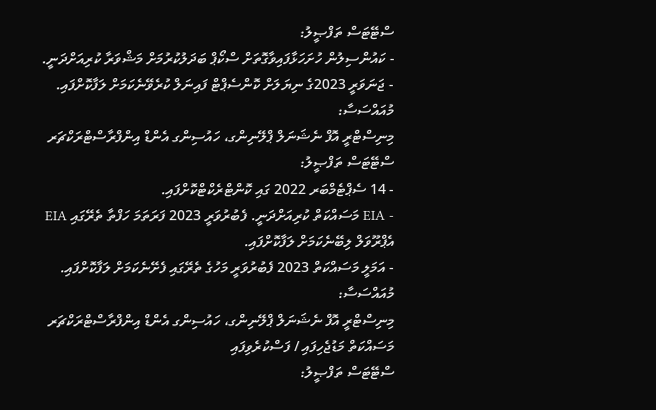ސްޓޭޓަސް ތަފްޞީލު:
- ކައުންސިލުން ހުށަހަޅާފައިވާގޮތަށް ސްކޯޕް ބަދަލުކުރުމަށް މަޝްވަރާ ކުރިއަށްދަނީ.
- ޖަނަވަރީ 2023ގެ ނިޔަލަށް ކޮންސެޕްޓް ފައިނަލް ކުރެވޭނެކަމަށް ލަފާކޮށްފައި.
މުއައްސަސާ:
މިނިސްޓްރީ އޮފް ނެޝަނަލް ޕްލޭނިންގ، ހައުސިންގ އެންޑް އިންފްރާސްޓްރަކްޗަރ
ސްޓޭޓަސް ތަފްޞީލު:
- 14 ސެޕްޓެމްބަރ 2022 ގައި ކޮންޓްރެކްޓްކޮށްފައި.
- EIA މަސައްކަތް ކުރިއަށްދަނީ. ފެބުރުވަރީ 2023 ފަރަތަމަ ހަފްތާ ތެރޭގައި EIA އެޕްރޫވަލް ލިބޭނެކަމަށް ލަފާކޮށްފައި.
- އަމަލީ މަސައްކަތް 2023 ފެބުރުވަރީ މަހުގެ ތެރޭގައި ފެށޭނެކަމަށް ލަފާކޮށްފައި.
މުއައްސަސާ:
މިނިސްޓްރީ އޮފް ނެޝަނަލް ޕްލޭނިންގ، ހައުސިންގ އެންޑް އިންފްރާސްޓްރަކްޗަރ
މަސައްކަތް މަޑުޖެހިފައި / ފަސްކުރެވިފައި
ސްޓޭޓަސް ތަފްޞީލު: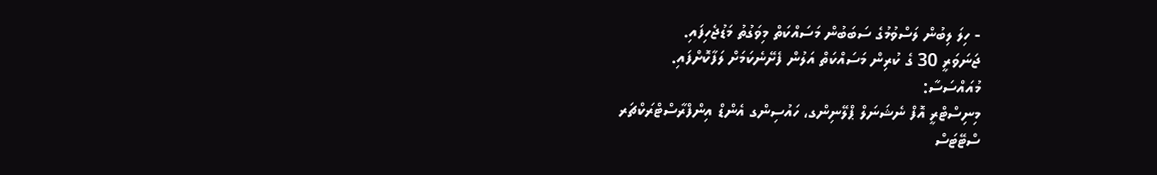- ހިލަ ލިބުން ލަސްވުމުގެ ސަބަބުން މަސައްކަތް މިވަގުތު މަޑުޖެހިފައި.
ޖަނަވަރީ 30 ގެ ކުރިން މަސައްކަތް އަލުން ފެށޭނެކަމަށް ލަފާކޮށްފައި.
މުއައްސަސާ:
މިނިސްޓްރީ އޮފް ނެޝަނަލް ޕްލޭނިންގ، ހައުސިންގ އެންޑް އިންފްރާސްޓްރަކްޗަރ
ސްޓޭޓަސް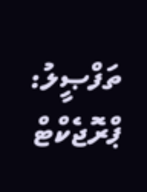ތަފްޞީލު:
ޕްރޮޖެކްޓް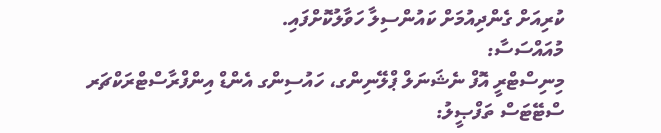ކުރިއަށް ގެންދިއުމަށް ކައުންސިލާ ހަވާލުކޮށްފައި.
މުއައްސަސާ:
މިނިސްޓްރީ އޮފް ނެޝަނަލް ޕްލޭނިންގ، ހައުސިންގ އެންޑް އިންފްރާސްޓްރަކްޗަރ
ސްޓޭޓަސް ތަފްޞީލު: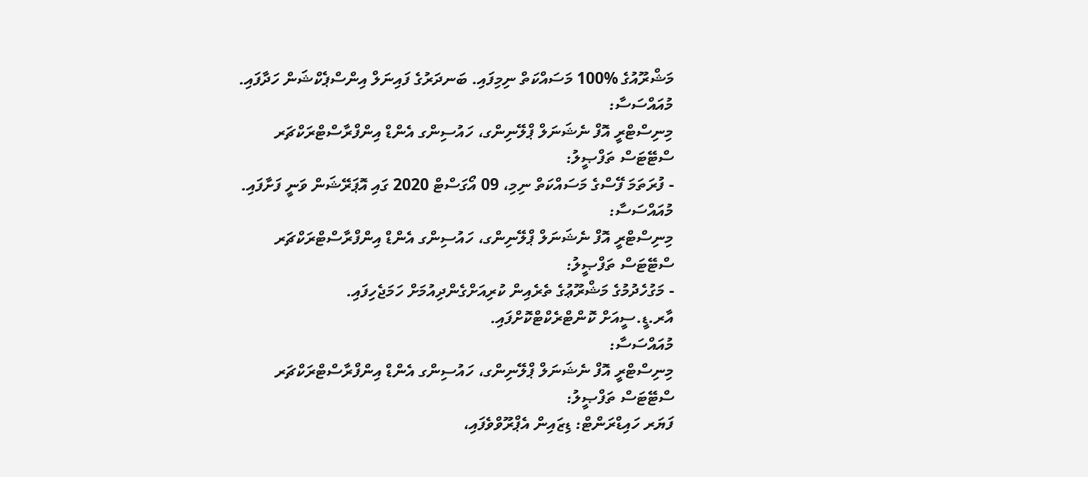މަޝްރޫއުގެ %100 މަސައްކަތް ނިމިފައި. ބަނދަރުގެ ފައިނަލް އިންސްޕެކްޝަން ހަދާފައި.
މުއައްސަސާ:
މިނިސްޓްރީ އޮފް ނެޝަނަލް ޕްލޭނިންގ، ހައުސިންގ އެންޑް އިންފްރާސްޓްރަކްޗަރ
ސްޓޭޓަސް ތަފްޞީލު:
- ފުރަތަމަ ފޭސްގެ މަސައްކަތް ނިމި، 09 އޯގަސްޓް 2020 ގައި އޮޕަރޭޝަން ވަނީ ފަށާފައި.
މުއައްސަސާ:
މިނިސްޓްރީ އޮފް ނެޝަނަލް ޕްލޭނިންގ، ހައުސިންގ އެންޑް އިންފްރާސްޓްރަކްޗަރ
ސްޓޭޓަސް ތަފްޞީލު:
- މަގުހެދުމުގެ މަޝްރޫޢުގެ ތެރެއިން ކުރިއަށްގެންދިއުމަށް ހަމަޖެހިފައި.
އާރ.ޑީ.ސީއަށް ކޮންޓްރެކްޓްކޮށްފައި.
މުއައްސަސާ:
މިނިސްޓްރީ އޮފް ނެޝަނަލް ޕްލޭނިންގ، ހައުސިންގ އެންޑް އިންފްރާސްޓްރަކްޗަރ
ސްޓޭޓަސް ތަފްޞީލު:
ފަޔަރ ހައިޑްރަންޓް: ޑިޒައިން އެޕްރޫވްވެފައި،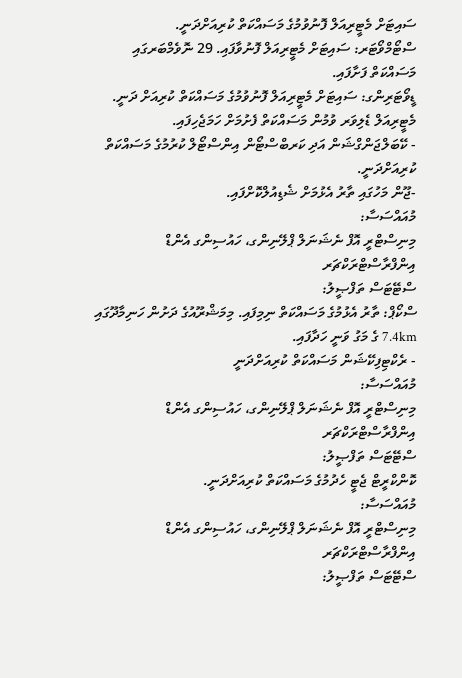ސައިޓަށް މެޓީރިއަލް ފޮނުވުމުގެ މަސައްކަތް ކުރިއަށްދަނީ.
ސްޓޯމްވޯޓަރ: ސައިޓަށް މެޓީރިއަލް ފޮނުވާފައި. 29 ނޮވެމްބަރގައި މަސައްކަތް ފަށާފައި.
ޑީވޯޓަރިންގ: ސައިޓަށް މެޓީރިއަލް ފޮނުވުމުގެ މަސައްކަތް ކުރިއަށް ދަނީ. މެޓީރިއަލް ޑެލިވަރ ވުމުން މަސައްކަތް ފެށުމަށް ހަމަޖެހިފައި.
- ކޭބަލްޖަންގްޝަން އަދި ކަރބްސްޓޯން އިންސްޓޯލް ކުރުމުގެ މަސައްކަތް ކުރިއަށްދަނީ.
-ޖޫން މަހުގައި ތާރު އެޅުމަށް ޝެޑިއުލްކޮށްފައި.
މުއައްސަސާ:
މިނިސްޓްރީ އޮފް ނެޝަނަލް ޕްލޭނިންގ، ހައުސިންގ އެންޑް އިންފްރާސްޓްރަކްޗަރ
ސްޓޭޓަސް ތަފްޞީލު:
ސްކޯޕް: ތާރު އެޅުމުގެ މަސައްކަތް ނިމިފައި. މިމަޝްރޫއުގެ ދަށުން ހަނިމާދޫގައި 7.4km ގެ މަގު ވަނީ ހަދާފައި.
- ރެކްޓިފިކޭޝަން މަސައްކަތް ކުރިއަށްދަނީ
މުއައްސަސާ:
މިނިސްޓްރީ އޮފް ނެޝަނަލް ޕްލޭނިންގ، ހައުސިންގ އެންޑް އިންފްރާސްޓްރަކްޗަރ
ސްޓޭޓަސް ތަފްޞީލު:
ކޮންކްރީޓް ޖެޓީ ހެދުމުގެ މަސައްކަތް ކުރިއަށްދަނީ.
މުއައްސަސާ:
މިނިސްޓްރީ އޮފް ނެޝަނަލް ޕްލޭނިންގ، ހައުސިންގ އެންޑް އިންފްރާސްޓްރަކްޗަރ
ސްޓޭޓަސް ތަފްޞީލު: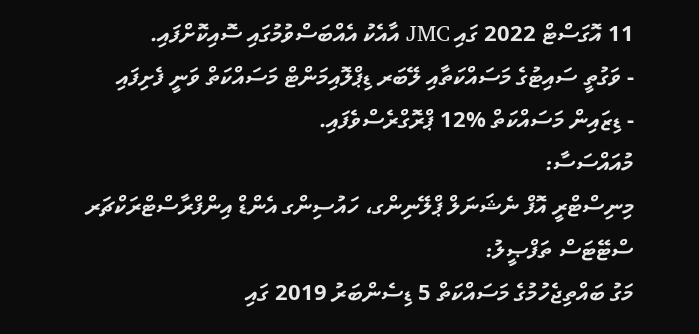11 އޮގަސްޓް 2022 ގައި JMC އާއެކު އެއްބަސްވުމުގައި ސޮއިކޮށްފައި.
- ވަގުތީ ސައިޓުގެ މަސައްކަތާއި ލޭބަރ ޑިޕްލޮއިމަންޓް މަސައްކަތް ވަނީ ފެށިފައި
- ޑިޒައިން މަސައްކަތް %12 ޕްރޮގްރެސްވެފައި.
މުއައްސަސާ:
މިނިސްޓްރީ އޮފް ނެޝަނަލް ޕްލޭނިންގ، ހައުސިންގ އެންޑް އިންފްރާސްޓްރަކްޗަރ
ސްޓޭޓަސް ތަފްޞީލު:
މަގު ބައްތިޖެހުމުގެ މަސައްކަތް 5 ޑިސެންބަރު 2019 ގައި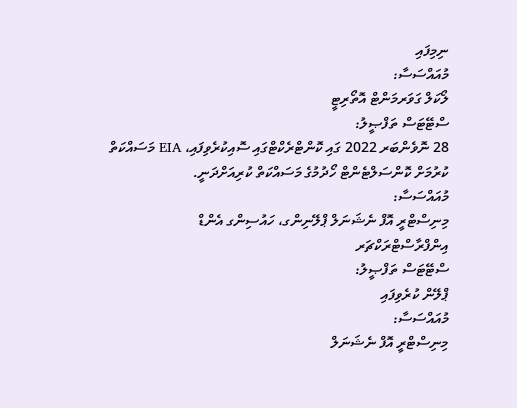ނިމިފައި
މުއައްސަސާ:
ލޯކަލް ގަވަރމަންޓް އޮތޯރިޓީ
ސްޓޭޓަސް ތަފްޞީލު:
28 ނޮވެންބަރ 2022 ގައި ކޮންޓްރެކްޓްގައި ސޮއިކުރެވިފައި، EIA މަސައްކަތް ކުރުމަށް ކޮންސަލްޓެންޓް ހޯދުމުގެ މަސައްކަތް ކުރިއަށްދަނީ.
މުއައްސަސާ:
މިނިސްޓްރީ އޮފް ނެޝަނަލް ޕްލޭނިންގ، ހައުސިންގ އެންޑް އިންފްރާސްޓްރަކްޗަރ
ސްޓޭޓަސް ތަފްޞީލު:
ޕްލޭން ކުރެވިފައި
މުއައްސަސާ:
މިނިސްޓްރީ އޮފް ނެޝަނަލް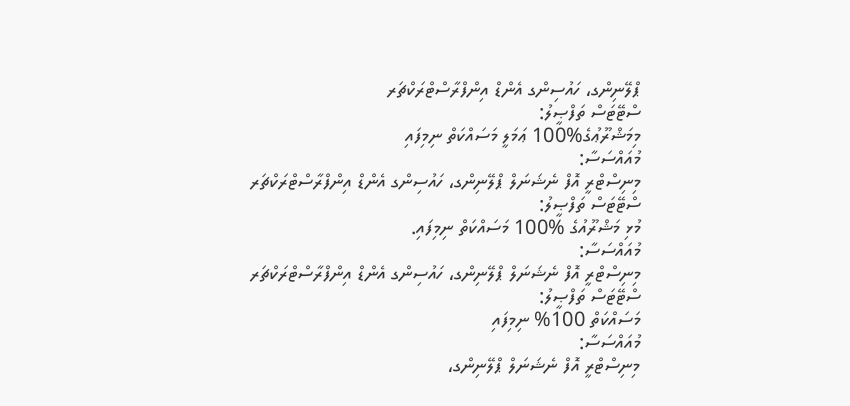ޕްލޭނިންގ، ހައުސިންގ އެންޑް އިންފްރާސްޓްރަކްޗަރ
ސްޓޭޓަސް ތަފްޞީލު:
މިމަޝްރޫޢުގެ%100 ޢަމަލީ މަސައްކަތް ނިމިފައި
މުއައްސަސާ:
މިނިސްޓްރީ އޮފް ނެޝަނަލް ޕްލޭނިންގ، ހައުސިންގ އެންޑް އިންފްރާސްޓްރަކްޗަރ
ސްޓޭޓަސް ތަފްޞީލު:
މުޅި މަޝްރޫއުގެ %100 މަސައްކަތް ނިމިފައި.
މުއައްސަސާ:
މިނިސްޓްރީ އޮފް ނެޝަނަލް ޕްލޭނިންގ، ހައުސިންގ އެންޑް އިންފްރާސްޓްރަކްޗަރ
ސްޓޭޓަސް ތަފްޞީލު:
މަސައްކަތް 100% ނިމިފައި
މުއައްސަސާ:
މިނިސްޓްރީ އޮފް ނެޝަނަލް ޕްލޭނިންގ،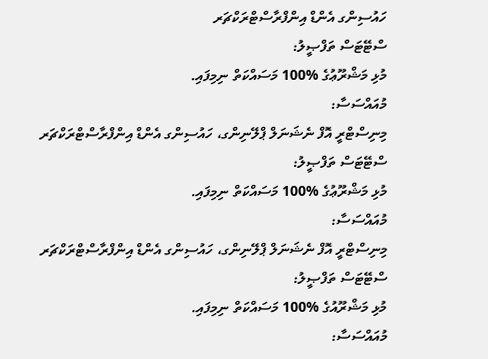ހައުސިންގ އެންޑް އިންފްރާސްޓްރަކްޗަރ
ސްޓޭޓަސް ތަފްޞީލު:
މުޅި މަޝްރޫޢުގެ %100 މަސައްކަތް ނިމިފައި.
މުއައްސަސާ:
މިނިސްޓްރީ އޮފް ނެޝަނަލް ޕްލޭނިންގ، ހައުސިންގ އެންޑް އިންފްރާސްޓްރަކްޗަރ
ސްޓޭޓަސް ތަފްޞީލު:
މުޅި މަޝްރޫޢުގެ %100 މަސައްކަތް ނިމިފައި.
މުއައްސަސާ:
މިނިސްޓްރީ އޮފް ނެޝަނަލް ޕްލޭނިންގ، ހައުސިންގ އެންޑް އިންފްރާސްޓްރަކްޗަރ
ސްޓޭޓަސް ތަފްޞީލު:
މުޅި މަޝްރޫއުގެ %100 މަސައްކަތް ނިމިފައި.
މުއައްސަސާ: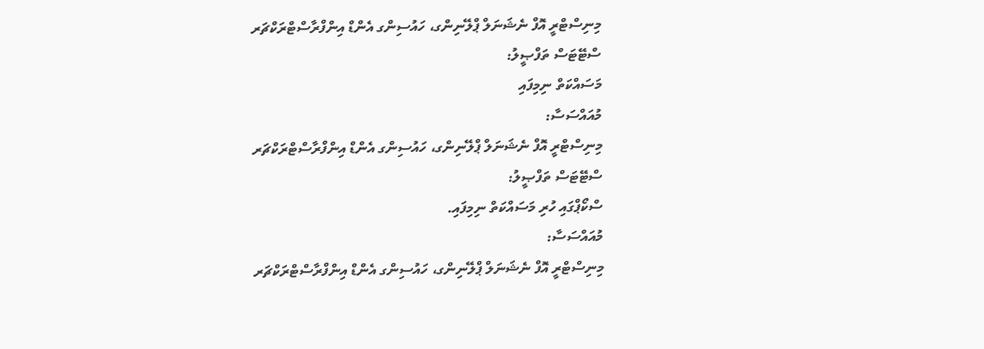މިނިސްޓްރީ އޮފް ނެޝަނަލް ޕްލޭނިންގ، ހައުސިންގ އެންޑް އިންފްރާސްޓްރަކްޗަރ
ސްޓޭޓަސް ތަފްޞީލު:
މަސައްކަތް ނިމިފައި
މުއައްސަސާ:
މިނިސްޓްރީ އޮފް ނެޝަނަލް ޕްލޭނިންގ، ހައުސިންގ އެންޑް އިންފްރާސްޓްރަކްޗަރ
ސްޓޭޓަސް ތަފްޞީލު:
ސްކޯޕްގައި ހުރި މަސައްކަތް ނިމިފައި.
މުއައްސަސާ:
މިނިސްޓްރީ އޮފް ނެޝަނަލް ޕްލޭނިންގ، ހައުސިންގ އެންޑް އިންފްރާސްޓްރަކްޗަރ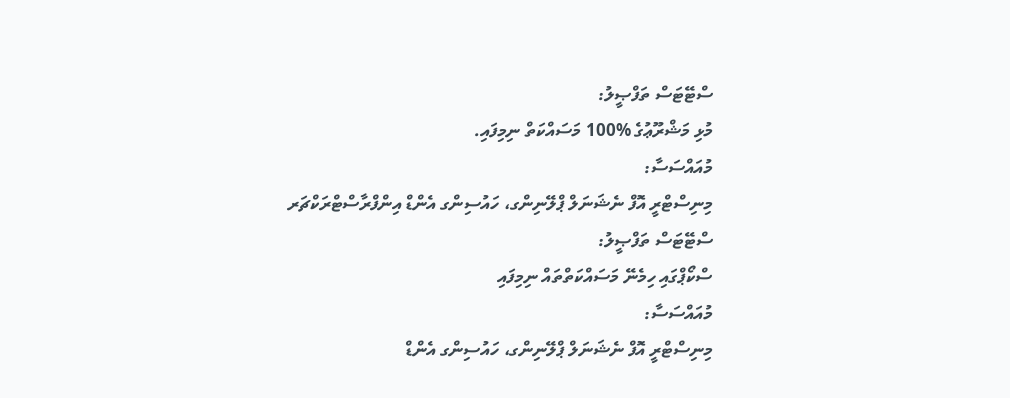ސްޓޭޓަސް ތަފްޞީލު:
މުޅި މަޝްރޫޢުގެ %100 މަސައްކަތް ނިމިފައި.
މުއައްސަސާ:
މިނިސްޓްރީ އޮފް ނެޝަނަލް ޕްލޭނިންގ، ހައުސިންގ އެންޑް އިންފްރާސްޓްރަކްޗަރ
ސްޓޭޓަސް ތަފްޞީލު:
ސްކޯޕްގައި ހިމެނޭ މަސައްކަތްތައް ނިމިފައި
މުއައްސަސާ:
މިނިސްޓްރީ އޮފް ނެޝަނަލް ޕްލޭނިންގ، ހައުސިންގ އެންޑް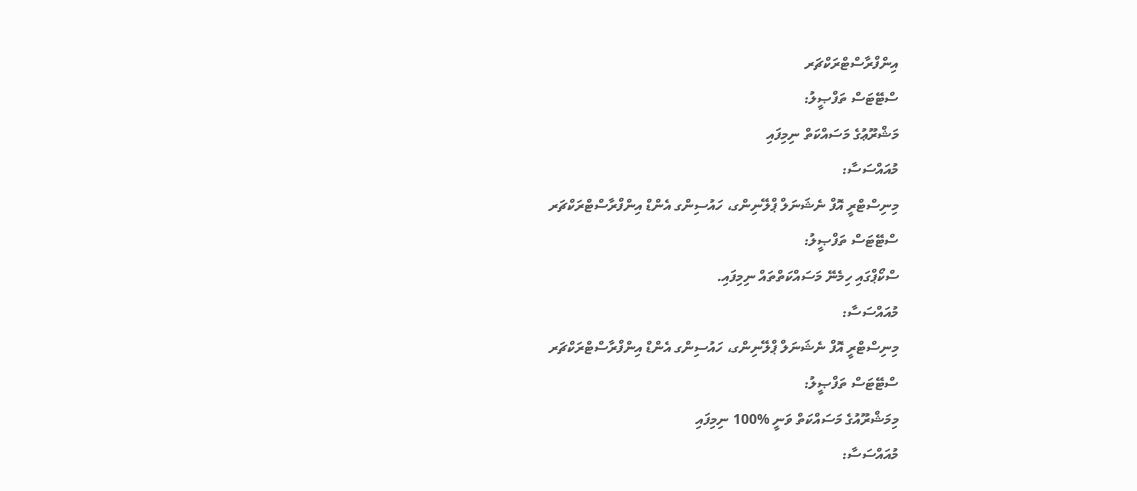އިންފްރާސްޓްރަކްޗަރ
ސްޓޭޓަސް ތަފްޞީލު:
މަޝްރޫޢުގެ މަސައްކަތް ނިމިފައި
މުއައްސަސާ:
މިނިސްޓްރީ އޮފް ނެޝަނަލް ޕްލޭނިންގ، ހައުސިންގ އެންޑް އިންފްރާސްޓްރަކްޗަރ
ސްޓޭޓަސް ތަފްޞީލު:
ސްކޯޕްގައި ހިމެނޭ މަސައްކަތްތައް ނިމިފައި.
މުއައްސަސާ:
މިނިސްޓްރީ އޮފް ނެޝަނަލް ޕްލޭނިންގ، ހައުސިންގ އެންޑް އިންފްރާސްޓްރަކްޗަރ
ސްޓޭޓަސް ތަފްޞީލު:
މިމަޝްރޫއުގެ މަސައްކަތް ވަނީ %100 ނިމިފައި
މުއައްސަސާ: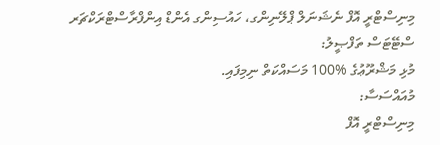މިނިސްޓްރީ އޮފް ނެޝަނަލް ޕްލޭނިންގ، ހައުސިންގ އެންޑް އިންފްރާސްޓްރަކްޗަރ
ސްޓޭޓަސް ތަފްޞީލު:
މުޅި މަޝްރޫޢުގެ %100 މަސައްކަތް ނިމިފައި.
މުއައްސަސާ:
މިނިސްޓްރީ އޮފް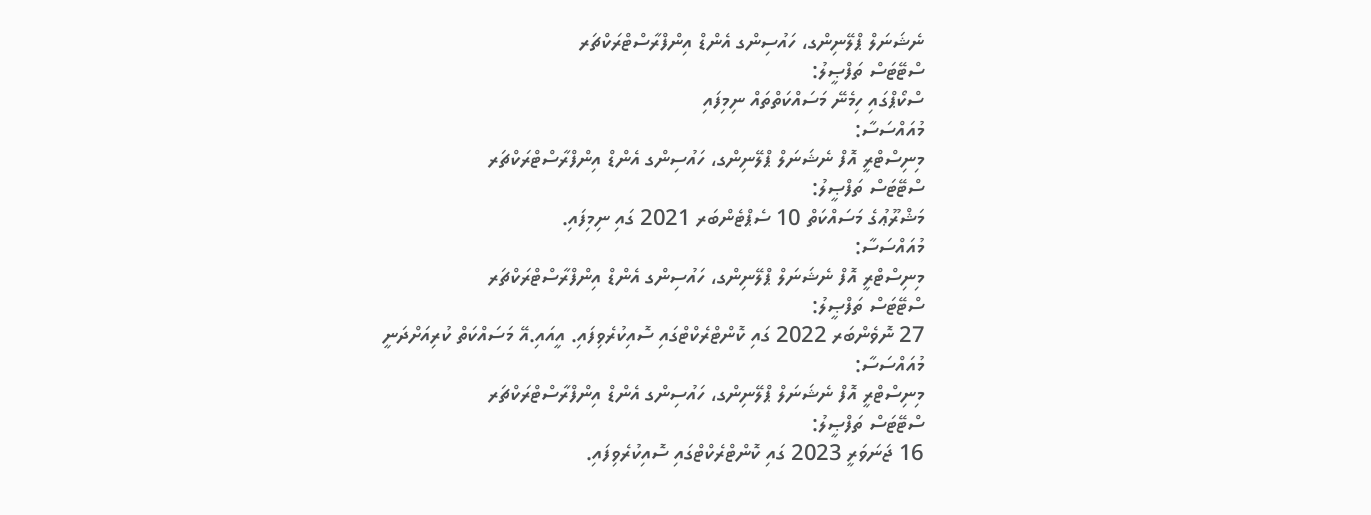ނެޝަނަލް ޕްލޭނިންގ، ހައުސިންގ އެންޑް އިންފްރާސްޓްރަކްޗަރ
ސްޓޭޓަސް ތަފްޞީލު:
ސްކޯޕްގައި ހިމެނޭ މަސައްކަތްތައް ނިމިފައި
މުއައްސަސާ:
މިނިސްޓްރީ އޮފް ނެޝަނަލް ޕްލޭނިންގ، ހައުސިންގ އެންޑް އިންފްރާސްޓްރަކްޗަރ
ސްޓޭޓަސް ތަފްޞީލު:
މަޝްރޫޢުގެ މަސައްކަތް 10 ސެޕްޓެންބަރ 2021 ގައި ނިމިފައި.
މުއައްސަސާ:
މިނިސްޓްރީ އޮފް ނެޝަނަލް ޕްލޭނިންގ، ހައުސިންގ އެންޑް އިންފްރާސްޓްރަކްޗަރ
ސްޓޭޓަސް ތަފްޞީލު:
27 ނޮވެންބަރ 2022 ގައި ކޮންޓްރެކްޓްގައި ސޮއިކުރެވިފައި. އީއައި.އޭ މަސައްކަތް ކުރިއަށްދަނީ
މުއައްސަސާ:
މިނިސްޓްރީ އޮފް ނެޝަނަލް ޕްލޭނިންގ، ހައުސިންގ އެންޑް އިންފްރާސްޓްރަކްޗަރ
ސްޓޭޓަސް ތަފްޞީލު:
16 ޖަނަވަރީ 2023 ގައި ކޮންޓްރެކްޓްގައި ސޮއިކުރެވިފައި.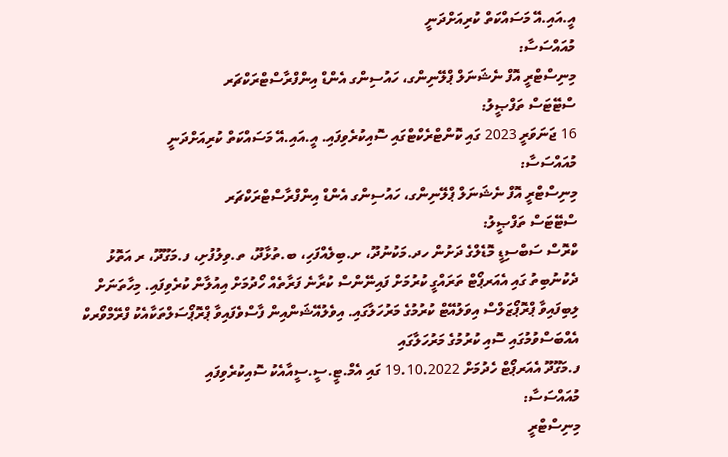އީ.އައި.އޭ މަސައްކަތް ކުރިއަށްދަނީ
މުއައްސަސާ:
މިނިސްޓްރީ އޮފް ނެޝަނަލް ޕްލޭނިންގ، ހައުސިންގ އެންޑް އިންފްރާސްޓްރަކްޗަރ
ސްޓޭޓަސް ތަފްޞީލު:
16 ޖަނަވަރީ 2023 ގައި ކޮންޓްރެކްޓްގައި ސޮއިކުރެވިފައި. އީ.އައި.އޭ މަސައްކަތް ކުރިއަށްދަނީ
މުއައްސަސާ:
މިނިސްޓްރީ އޮފް ނެޝަނަލް ޕްލޭނިންގ، ހައުސިންގ އެންޑް އިންފްރާސްޓްރަކްޗަރ
ސްޓޭޓަސް ތަފްޞީލު:
ކްރޮސް ސަބްސިޑީ މޮޑެލްގެ ދަށުން ހދ.މަކުނުދޫ، ށ.ބިލެއްފަހި، ބ.ތުޅާދޫ، ތ.ވިލުފުށި، ފ.މަގޫދޫ، ރ އަތޮޅު ދެކުނުބިތު ގައި އެއަރޕޯޓް ތަރައްގީ ކުރުމަށް ފައިނޭންސް ކުރާނެ ފަރާތެއް ހޯދުމަށް އިއުލާން ކުރެވިފައި. މިހާތަނަށް ލިބިފައިވާ ޕްރޮޕޯޒަލްސް އިވަލުއޭޓް ކުރުމުގެ މަރުހަލާގައި. އިވެލުއޭޝަންއިން ފާސްވެފައިވާ ޕްރޮޕޯސަލްތަކާއެކު ފްރޭމްވޯރކް އެއްބަސްވުމުގައި ސޮއި ކުރުމުގެ މަރުހަލާގައި
ފ.މަގޫދޫ އެއަރޕޯޓް ހެދުމަށް 19.10.2022 ގައި އެމް.ޓީ.ސީ.ސީއާއެކު ސޮއިކުރެވިފައި
މުއައްސަސާ:
މިނިސްޓްރީ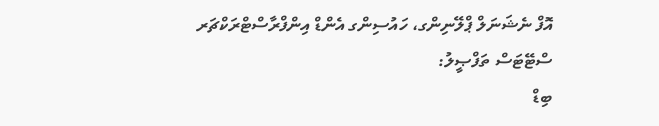އޮފް ނެޝަނަލް ޕްލޭނިންގ، ހައުސިންގ އެންޑް އިންފްރާސްޓްރަކްޗަރ
ސްޓޭޓަސް ތަފްޞީލު:
ބިޑް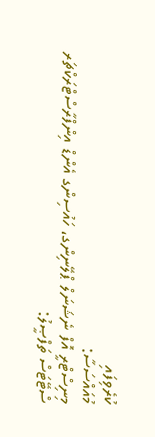ކުރެވިފައި
މުއައްސަސާ:
މިނިސްޓްރީ އޮފް ނެޝަނަލް ޕްލޭނިންގ، ހައުސިންގ އެންޑް އިންފްރާސްޓްރަކްޗަރ
ސްޓޭޓަސް ތަފްޞީލު: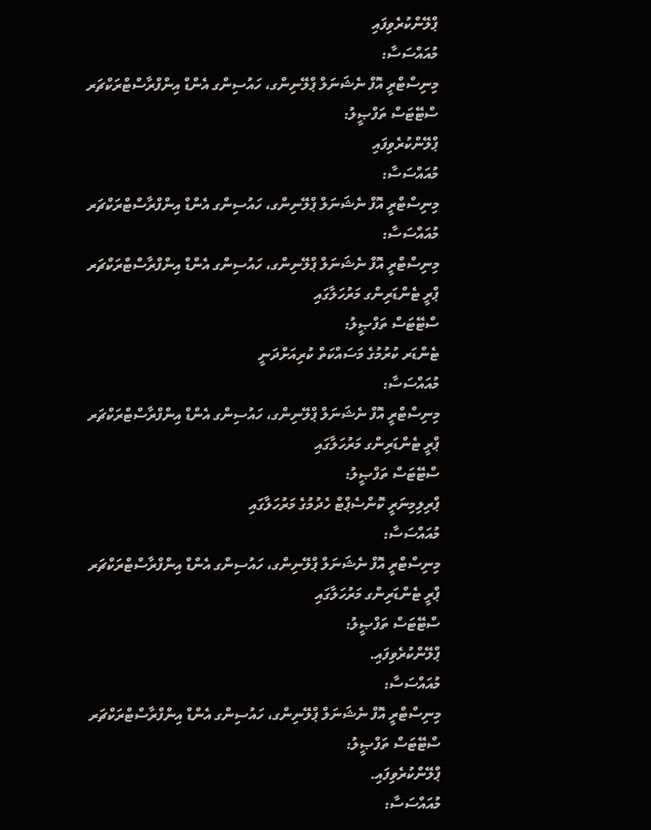ޕްލޭންކުރެވިފައި
މުއައްސަސާ:
މިނިސްޓްރީ އޮފް ނެޝަނަލް ޕްލޭނިންގ، ހައުސިންގ އެންޑް އިންފްރާސްޓްރަކްޗަރ
ސްޓޭޓަސް ތަފްޞީލު:
ޕްލޭންކުރެވިފައި
މުއައްސަސާ:
މިނިސްޓްރީ އޮފް ނެޝަނަލް ޕްލޭނިންގ، ހައުސިންގ އެންޑް އިންފްރާސްޓްރަކްޗަރ
މުއައްސަސާ:
މިނިސްޓްރީ އޮފް ނެޝަނަލް ޕްލޭނިންގ، ހައުސިންގ އެންޑް އިންފްރާސްޓްރަކްޗަރ
ޕްރީ ޓެންޑަރިންގ މަރުހަލާގައި
ސްޓޭޓަސް ތަފްޞީލު:
ޓެންޑަރ ކުރުމުގެ މަސައްކަތް ކުރިއަށްދަނީ
މުއައްސަސާ:
މިނިސްޓްރީ އޮފް ނެޝަނަލް ޕްލޭނިންގ، ހައުސިންގ އެންޑް އިންފްރާސްޓްރަކްޗަރ
ޕްރީ ޓެންޑަރިންގ މަރުހަލާގައި
ސްޓޭޓަސް ތަފްޞީލު:
ޕްރިލިމިނަރީ ކޮންސެޕްޓް ހެދުމުގެ މަރުހަލާގައި
މުއައްސަސާ:
މިނިސްޓްރީ އޮފް ނެޝަނަލް ޕްލޭނިންގ، ހައުސިންގ އެންޑް އިންފްރާސްޓްރަކްޗަރ
ޕްރީ ޓެންޑަރިންގ މަރުހަލާގައި
ސްޓޭޓަސް ތަފްޞީލު:
ޕްލޭންކުރެވިފައި.
މުއައްސަސާ:
މިނިސްޓްރީ އޮފް ނެޝަނަލް ޕްލޭނިންގ، ހައުސިންގ އެންޑް އިންފްރާސްޓްރަކްޗަރ
ސްޓޭޓަސް ތަފްޞީލު:
ޕްލޭންކުރެވިފައި.
މުއައްސަސާ: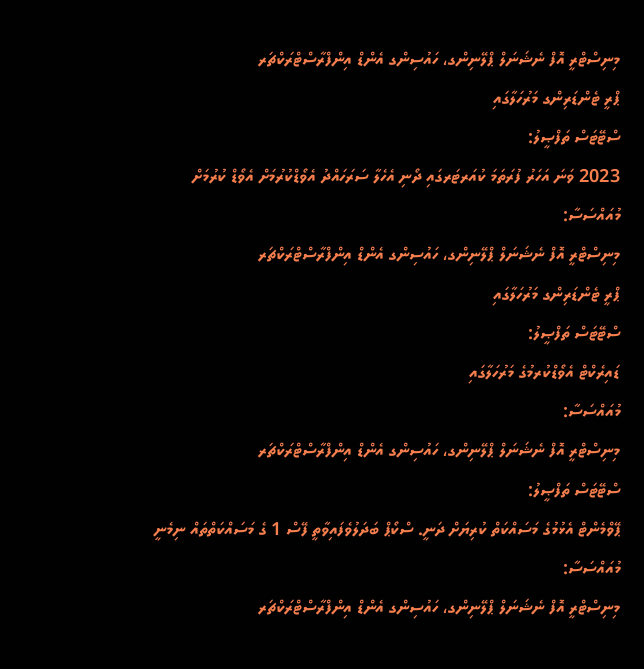މިނިސްޓްރީ އޮފް ނެޝަނަލް ޕްލޭނިންގ، ހައުސިންގ އެންޑް އިންފްރާސްޓްރަކްޗަރ
ޕްރީ ޓެންޑަރިންގ މަރުހަލާގައި
ސްޓޭޓަސް ތަފްޞީލު:
2023 ވަނަ އަހަރު ފުރަތަމަ ކުއަރޓަރގައި ދޯނި އެހެލާ ސަރަހައްދު އެވޯޑްކުރުމަށް އެވޯޑް ކުރުމަށް
މުއައްސަސާ:
މިނިސްޓްރީ އޮފް ނެޝަނަލް ޕްލޭނިންގ، ހައުސިންގ އެންޑް އިންފްރާސްޓްރަކްޗަރ
ޕްރީ ޓެންޑަރިންގ މަރުހަލާގައި
ސްޓޭޓަސް ތަފްޞީލު:
ޑައިރެކްޓް އެވޯޑްކުރމުގެ މަރުހަލާގައި
މުއައްސަސާ:
މިނިސްޓްރީ އޮފް ނެޝަނަލް ޕްލޭނިންގ، ހައުސިންގ އެންޑް އިންފްރާސްޓްރަކްޗަރ
ސްޓޭޓަސް ތަފްޞީލު:
ޕޭވްމެންޓް އެޅުމުގެ މަސައްކަތް ކުރިޔަށް ދަނީ. ސްކޯޕް ބަދަލުވެފައިވާތީ ފޭސް 1 ގެ މަސައްކަތްތައް ނިމެނީ
މުއައްސަސާ:
މިނިސްޓްރީ އޮފް ނެޝަނަލް ޕްލޭނިންގ، ހައުސިންގ އެންޑް އިންފްރާސްޓްރަކްޗަރ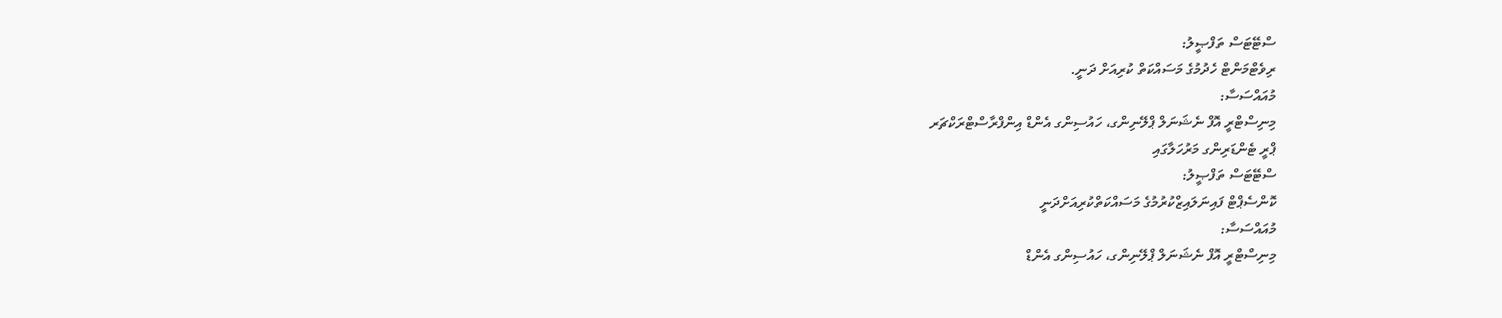ސްޓޭޓަސް ތަފްޞީލު:
ރިވެޓްމަންޓް ހެދުމުގެ މަސައްކަތް ކުރިއަށް ދަނީ.
މުއައްސަސާ:
މިނިސްޓްރީ އޮފް ނެޝަނަލް ޕްލޭނިންގ، ހައުސިންގ އެންޑް އިންފްރާސްޓްރަކްޗަރ
ޕްރީ ޓެންޑަރިންގ މަރުހަލާގައި
ސްޓޭޓަސް ތަފްޞީލު:
ކޮންސެޕްޓް ފައިނަލައިޒްކުރުމުގެ މަސައްކަތްކުރިއަށްދަނީ
މުއައްސަސާ:
މިނިސްޓްރީ އޮފް ނެޝަނަލް ޕްލޭނިންގ، ހައުސިންގ އެންޑް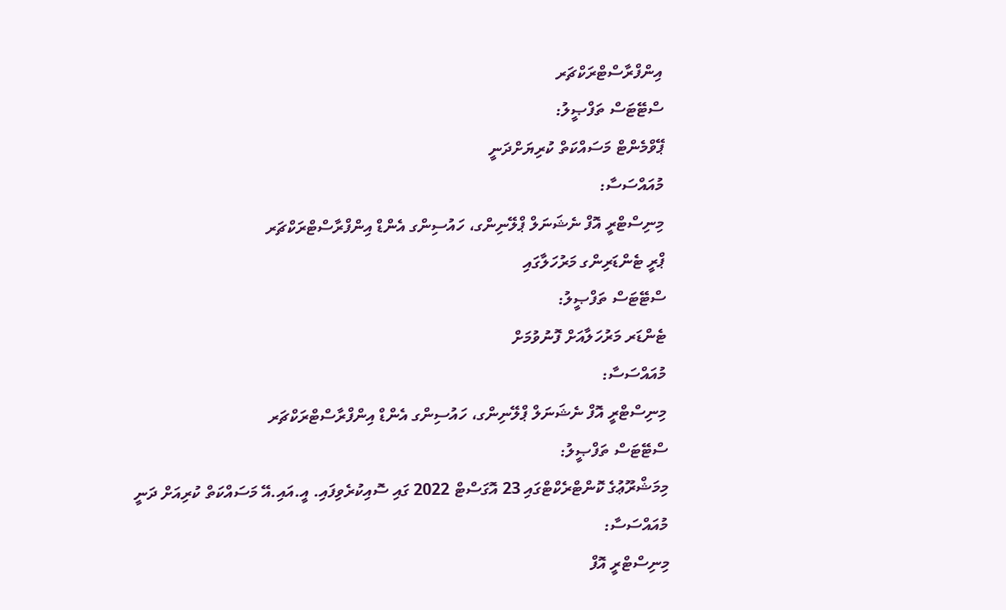އިންފްރާސްޓްރަކްޗަރ
ސްޓޭޓަސް ތަފްޞީލު:
ޕޭވްމެންޓް މަސައްކަތް ކުރިޔަށްދަނީ
މުއައްސަސާ:
މިނިސްޓްރީ އޮފް ނެޝަނަލް ޕްލޭނިންގ، ހައުސިންގ އެންޑް އިންފްރާސްޓްރަކްޗަރ
ޕްރީ ޓެންޑަރިންގ މަރުހަލާގައި
ސްޓޭޓަސް ތަފްޞީލު:
ޓެންޑަރ މަރުހަލާއަށް ފޮނުވުމަށް
މުއައްސަސާ:
މިނިސްޓްރީ އޮފް ނެޝަނަލް ޕްލޭނިންގ، ހައުސިންގ އެންޑް އިންފްރާސްޓްރަކްޗަރ
ސްޓޭޓަސް ތަފްޞީލު:
މިމަޝްރޫޢުގެ ކޮންޓްރެކްޓްގައި 23 އޮގަސްޓް 2022 ގައި ސޮއިކުރެވިފައި. އީ.އައި.އޭ މަސައްކަތް ކުރިއަށް ދަނީ
މުއައްސަސާ:
މިނިސްޓްރީ އޮފް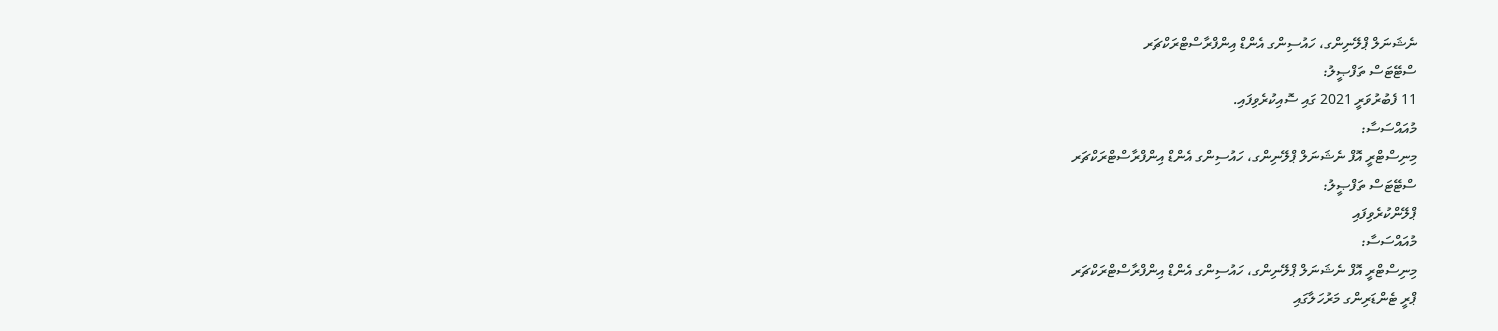ނެޝަނަލް ޕްލޭނިންގ، ހައުސިންގ އެންޑް އިންފްރާސްޓްރަކްޗަރ
ސްޓޭޓަސް ތަފްޞީލު:
11 ފެބުރުވަރީ 2021 ގައި ސޮއިކުރެވިފައި.
މުއައްސަސާ:
މިނިސްޓްރީ އޮފް ނެޝަނަލް ޕްލޭނިންގ، ހައުސިންގ އެންޑް އިންފްރާސްޓްރަކްޗަރ
ސްޓޭޓަސް ތަފްޞީލު:
ޕްލޭންކުރެވިފައި
މުއައްސަސާ:
މިނިސްޓްރީ އޮފް ނެޝަނަލް ޕްލޭނިންގ، ހައުސިންގ އެންޑް އިންފްރާސްޓްރަކްޗަރ
ޕްރީ ޓެންޑަރިންގ މަރުހަލާގައި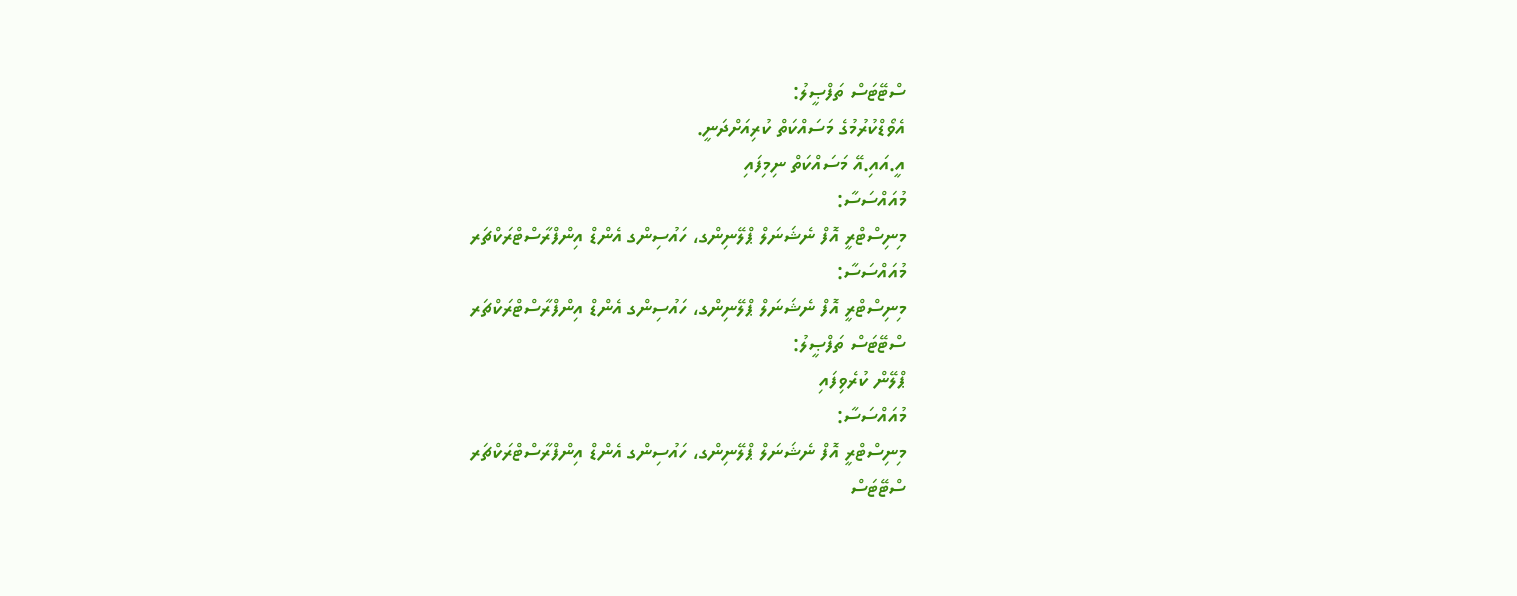ސްޓޭޓަސް ތަފްޞީލު:
އެވޯޑްކުރުމުގެ މަސައްކަތް ކުރިއަށްދަނީ.
އީ.އައި.އޭ މަސައްކަތް ނިމިފައި
މުއައްސަސާ:
މިނިސްޓްރީ އޮފް ނެޝަނަލް ޕްލޭނިންގ، ހައުސިންގ އެންޑް އިންފްރާސްޓްރަކްޗަރ
މުއައްސަސާ:
މިނިސްޓްރީ އޮފް ނެޝަނަލް ޕްލޭނިންގ، ހައުސިންގ އެންޑް އިންފްރާސްޓްރަކްޗަރ
ސްޓޭޓަސް ތަފްޞީލު:
ޕްލޭން ކުރެވިފައި
މުއައްސަސާ:
މިނިސްޓްރީ އޮފް ނެޝަނަލް ޕްލޭނިންގ، ހައުސިންގ އެންޑް އިންފްރާސްޓްރަކްޗަރ
ސްޓޭޓަސް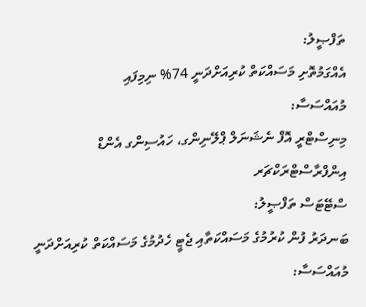ތަފްޞީލު:
އެއްގަމުތޮށި މަސައްކަތް ކުރިއަށްދަނީ 74% ނިމިފައި
މުއައްސަސާ:
މިނިސްޓްރީ އޮފް ނެޝަނަލް ޕްލޭނިންގ، ހައުސިންގ އެންޑް އިންފްރާސްޓްރަކްޗަރ
ސްޓޭޓަސް ތަފްޞީލު:
ބަނދަރު ފުން ކުރުމުގެ މަސައްކަތާއި ޖެޓީ ހެދުމުގެ މަސައްކަތް ކުރިއަށްދަނީ
މުއައްސަސާ: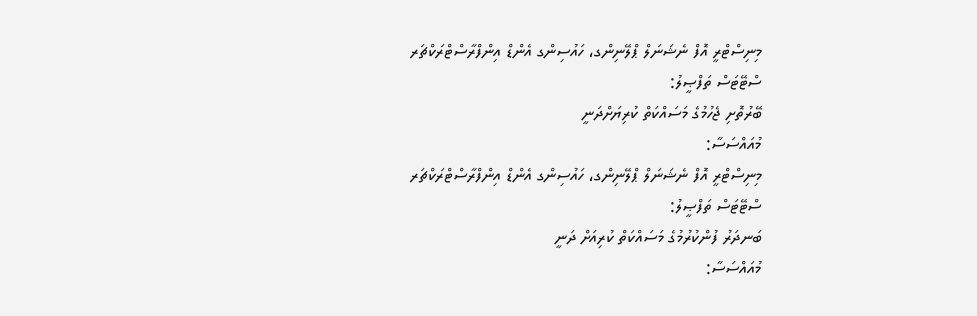މިނިސްޓްރީ އޮފް ނެޝަނަލް ޕްލޭނިންގ، ހައުސިންގ އެންޑް އިންފްރާސްޓްރަކްޗަރ
ސްޓޭޓަސް ތަފްޞީލު:
ބޭރުތޮށި ޖެހުމުގެ މަސައްކަތް ކުރިޔަށްދަނީ
މުއައްސަސާ:
މިނިސްޓްރީ އޮފް ނެޝަނަލް ޕްލޭނިންގ، ހައުސިންގ އެންޑް އިންފްރާސްޓްރަކްޗަރ
ސްޓޭޓަސް ތަފްޞީލު:
ބަނދަރު ފުންކުރުމުގެ މަސައްކަތް ކުރިއަށް ދަނީ
މުއައްސަސާ: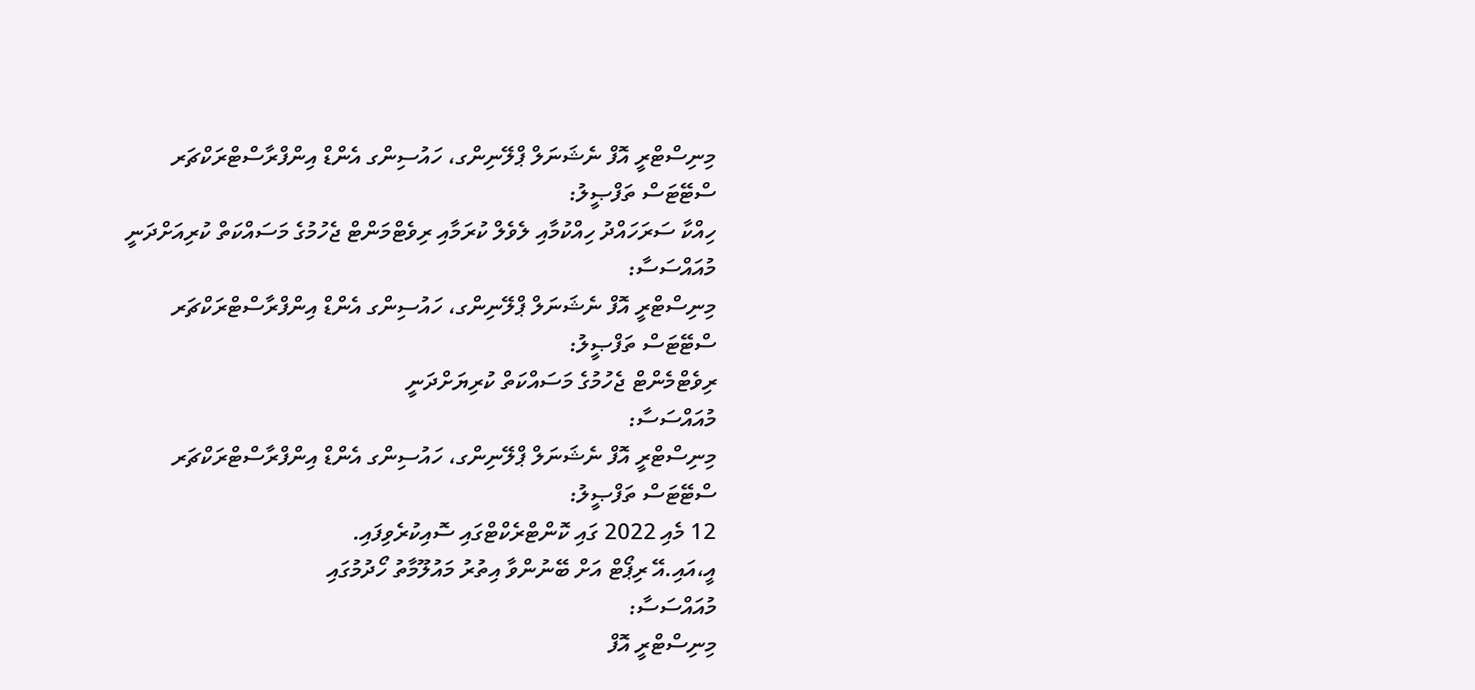މިނިސްޓްރީ އޮފް ނެޝަނަލް ޕްލޭނިންގ، ހައުސިންގ އެންޑް އިންފްރާސްޓްރަކްޗަރ
ސްޓޭޓަސް ތަފްޞީލު:
ހިއްކާ ސަރަހައްދު ހިއްކުމާއި ލެވެލް ކުރަމާއި ރިވެޓްމަންޓް ޖެހުމުގެ މަސައްކަތް ކުރިއަށްދަނީ
މުއައްސަސާ:
މިނިސްޓްރީ އޮފް ނެޝަނަލް ޕްލޭނިންގ، ހައުސިންގ އެންޑް އިންފްރާސްޓްރަކްޗަރ
ސްޓޭޓަސް ތަފްޞީލު:
ރިވެޓްމެންޓް ޖެހުމުގެ މަސައްކަތް ކުރިޔަށްދަނީ
މުއައްސަސާ:
މިނިސްޓްރީ އޮފް ނެޝަނަލް ޕްލޭނިންގ، ހައުސިންގ އެންޑް އިންފްރާސްޓްރަކްޗަރ
ސްޓޭޓަސް ތަފްޞީލު:
12 މެއި 2022 ގައި ކޮންޓްރެކްޓްގައި ސޮއިކުރެވިފައި.
އީ،އައި.އޭ ރިޕޯޓް އަށް ބޭނުންވާ އިތުރު މައުލޫމާތު ހޯދުމުގައި
މުއައްސަސާ:
މިނިސްޓްރީ އޮފް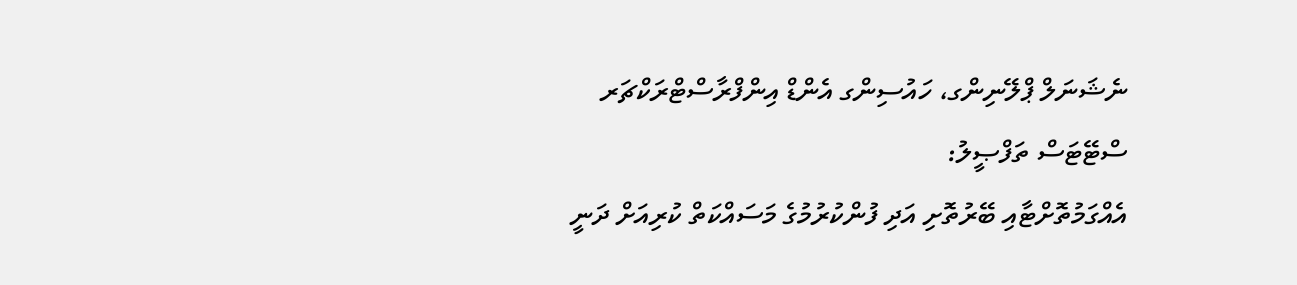ނެޝަނަލް ޕްލޭނިންގ، ހައުސިންގ އެންޑް އިންފްރާސްޓްރަކްޗަރ
ސްޓޭޓަސް ތަފްޞީލު:
އެއްގަމުތޮށްޓާއި ބޭރުތޮށި އަދި ފުންކުރުމުގެ މަސައްކަތް ކުރިއަށް ދަނީ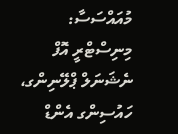މުއައްސަސާ:
މިނިސްޓްރީ އޮފް ނެޝަނަލް ޕްލޭނިންގ، ހައުސިންގ އެންޑް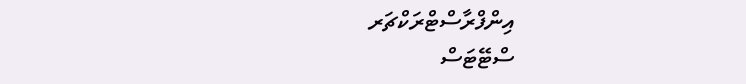އިންފްރާސްޓްރަކްޗަރ
ސްޓޭޓަސް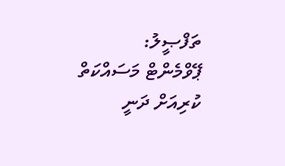ތަފްޞީލު:
ޕޭވްމެންޓް މަސައްކަތް ކުރިއަށް ދަނީ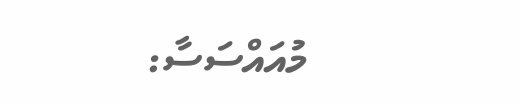މުއައްސަސާ: